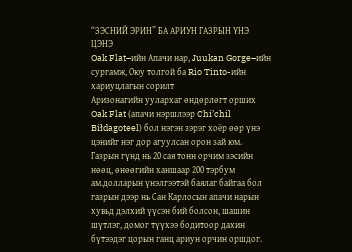“ЗЭСНИЙ ЭРИН” БА АРИУН ГАЗРЫН ҮНЭ ЦЭНЭ
Oak Flat–ийн Апачи нар, Juukan Gorge–ийн сургамж, Оюу толгой ба Rio Tinto-ийн хариуцлагын сорилт
Аризонагийн уулархаг өндөрлөгт орших Oak Flat (апачи нэршлээр Chi’chil Biłdagoteel) бол нэгэн зэрэг хоёр өөр үнэ цэнийг нэг дор агуулсан орон зай юм. Газрын гүнд нь 20 сая тонн орчим зэсийн нөөц, өнөөгийн ханшаар 200 тэрбум ам.долларын үнэлгээтэй баялаг байгаа бол газрын дээр нь Сан Карлосын апачи нарын хувьд дэлхий үүсэн бий болсон, шашин шүтлэг, домог түүхээ бодитоор дахин бүтээдэг цорын ганц ариун орчин оршдог.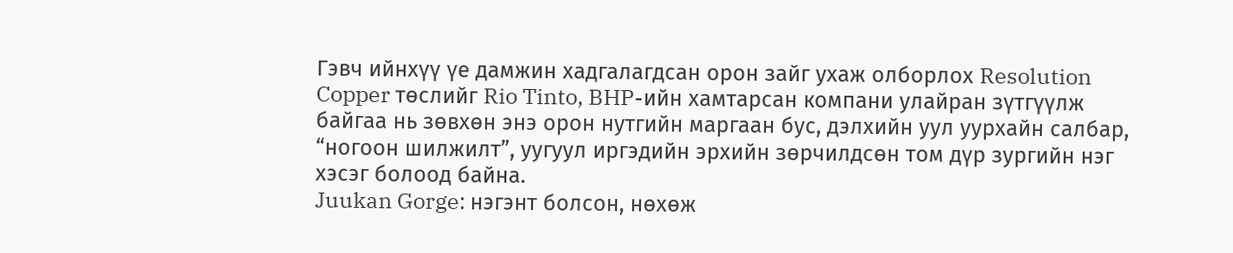Гэвч ийнхүү үе дамжин хадгалагдсан орон зайг ухаж олборлох Resolution Copper төслийг Rio Tinto, BHP-ийн хамтарсан компани улайран зүтгүүлж байгаа нь зөвхөн энэ орон нутгийн маргаан бус, дэлхийн уул уурхайн салбар, “ногоон шилжилт”, уугуул иргэдийн эрхийн зөрчилдсөн том дүр зургийн нэг хэсэг болоод байна.
Juukan Gorge: нэгэнт болсон, нөхөж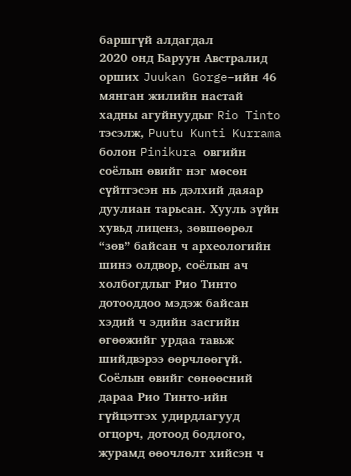баршгүй алдагдал
2020 онд Баруун Австралид орших Juukan Gorge–ийн 46 мянган жилийн настай хадны агуйнуудыг Rio Tinto тэсэлж, Puutu Kunti Kurrama болон Pinikura овгийн соёлын өвийг нэг мөсөн сүйтгэсэн нь дэлхий даяар дуулиан тарьсан. Хууль зүйн хувьд лиценз, зөвшөөрөл “зөв” байсан ч археологийн шинэ олдвор, соёлын ач холбогдлыг Рио Тинто дотооддоо мэдэж байсан хэдий ч эдийн засгийн өгөөжийг урдаа тавьж шийдвэрээ өөрчлөөгүй. Соёлын өвийг сөнөөсний дараа Рио Тинто-ийн гүйцэтгэх удирдлагууд огцорч, дотоод бодлого, журамд өөочлөлт хийсэн ч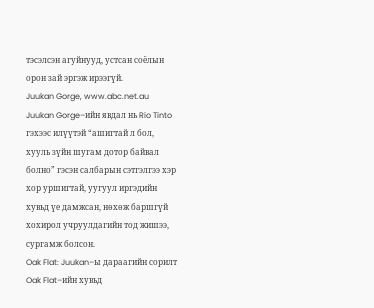тэсэлсэн агуйнууд, устсан соёлын орон зай эргэж ирээгүй.
Juukan Gorge, www.abc.net.au
Juukan Gorge–ийн явдал нь Rio Tinto гэхээс илүүтэй “ашигтай л бол, хууль зүйн шугам дотор байвал болно” гэсэн салбарын сэтгэлгээ хэр хор уршигтай, уугуул иргэдийн хувьд үе дамжсан, нөхөж баршгүй хохирол учруулдагийн тод жишээ, сургамж болсон.
Oak Flat: Juukan–ы дараагийн сорилт
Oak Flat–ийн хувьд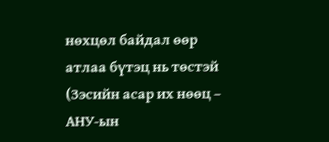нөхцөл байдал өөр атлаа бүтэц нь төстэй (Зэсийн асар их нөөц – АНУ-ын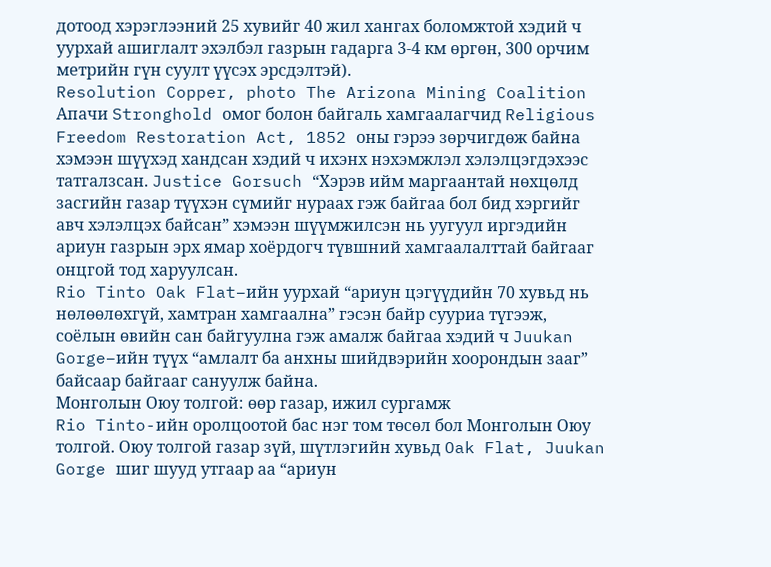дотоод хэрэглээний 25 хувийг 40 жил хангах боломжтой хэдий ч уурхай ашиглалт эхэлбэл газрын гадарга 3-4 км өргөн, 300 орчим метрийн гүн суулт үүсэх эрсдэлтэй).
Resolution Copper, photo The Arizona Mining Coalition
Апачи Stronghold омог болон байгаль хамгаалагчид Religious Freedom Restoration Act, 1852 оны гэрээ зөрчигдөж байна хэмээн шүүхэд хандсан хэдий ч ихэнх нэхэмжлэл хэлэлцэгдэхээс татгалзсан. Justice Gorsuch “Хэрэв ийм маргаантай нөхцөлд засгийн газар түүхэн сүмийг нураах гэж байгаа бол бид хэргийг авч хэлэлцэх байсан” хэмээн шүүмжилсэн нь уугуул иргэдийн ариун газрын эрх ямар хоёрдогч түвшний хамгаалалттай байгааг онцгой тод харуулсан.
Rio Tinto Oak Flat–ийн уурхай “ариун цэгүүдийн 70 хувьд нь нөлөөлөхгүй, хамтран хамгаална” гэсэн байр сууриа түгээж, соёлын өвийн сан байгуулна гэж амалж байгаа хэдий ч Juukan Gorge–ийн түүх “амлалт ба анхны шийдвэрийн хоорондын зааг” байсаар байгааг сануулж байна.
Монголын Оюу толгой: өөр газар, ижил сургамж
Rio Tinto-ийн оролцоотой бас нэг том төсөл бол Монголын Оюу толгой. Оюу толгой газар зүй, шүтлэгийн хувьд Oak Flat, Juukan Gorge шиг шууд утгаар аа “ариун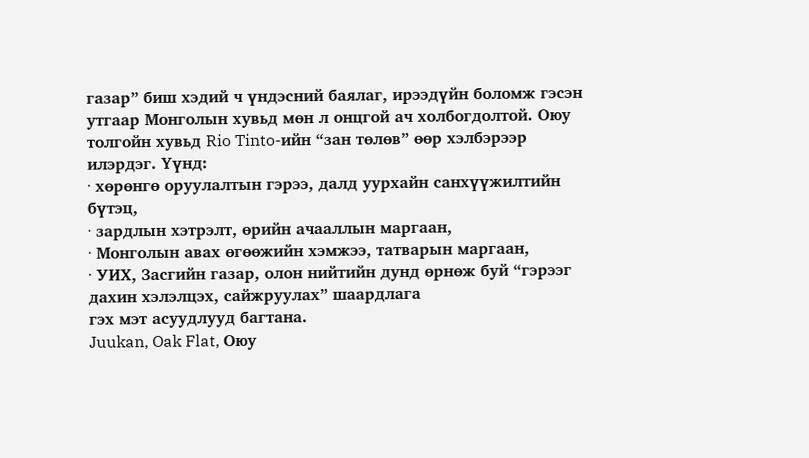газар” биш хэдий ч үндэсний баялаг, ирээдүйн боломж гэсэн утгаар Монголын хувьд мөн л онцгой ач холбогдолтой. Оюу толгойн хувьд Rio Tinto-ийн “зан төлөв” өөр хэлбэрээр илэрдэг. Үүнд:
· хөрөнгө оруулалтын гэрээ, далд уурхайн санхүүжилтийн бүтэц,
· зардлын хэтрэлт, өрийн ачааллын маргаан,
· Монголын авах өгөөжийн хэмжээ, татварын маргаан,
· УИХ, Засгийн газар, олон нийтийн дунд өрнөж буй “гэрээг дахин хэлэлцэх, сайжруулах” шаардлага
гэх мэт асуудлууд багтана.
Juukan, Oak Flat, Оюу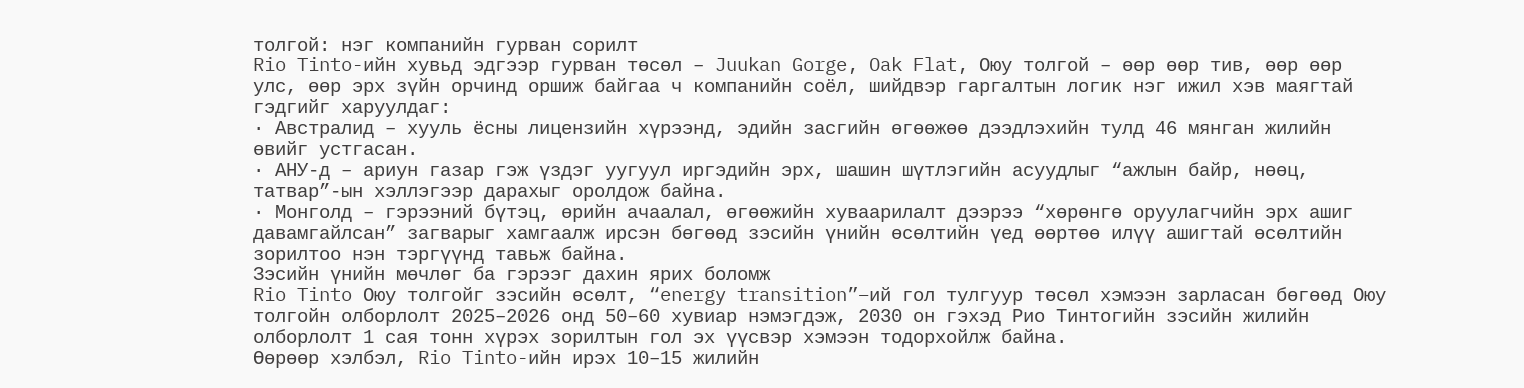толгой: нэг компанийн гурван сорилт
Rio Tinto-ийн хувьд эдгээр гурван төсөл – Juukan Gorge, Oak Flat, Оюу толгой – өөр өөр тив, өөр өөр улс, өөр эрх зүйн орчинд оршиж байгаа ч компанийн соёл, шийдвэр гаргалтын логик нэг ижил хэв маягтай гэдгийг харуулдаг:
· Австралид – хууль ёсны лицензийн хүрээнд, эдийн засгийн өгөөжөө дээдлэхийн тулд 46 мянган жилийн өвийг устгасан.
· АНУ-д – ариун газар гэж үздэг уугуул иргэдийн эрх, шашин шүтлэгийн асуудлыг “ажлын байр, нөөц, татвар”-ын хэллэгээр дарахыг оролдож байна.
· Монголд – гэрээний бүтэц, өрийн ачаалал, өгөөжийн хуваарилалт дээрээ “хөрөнгө оруулагчийн эрх ашиг давамгайлсан” загварыг хамгаалж ирсэн бөгөөд зэсийн үнийн өсөлтийн үед өөртөө илүү ашигтай өсөлтийн зорилтоо нэн тэргүүнд тавьж байна.
Зэсийн үнийн мөчлөг ба гэрээг дахин ярих боломж
Rio Tinto Оюу толгойг зэсийн өсөлт, “energy transition”–ий гол тулгуур төсөл хэмээн зарласан бөгөөд Оюу толгойн олборлолт 2025–2026 онд 50–60 хувиар нэмэгдэж, 2030 он гэхэд Рио Тинтогийн зэсийн жилийн олборлолт 1 сая тонн хүрэх зорилтын гол эх үүсвэр хэмээн тодорхойлж байна.
Өөрөөр хэлбэл, Rio Tinto-ийн ирэх 10–15 жилийн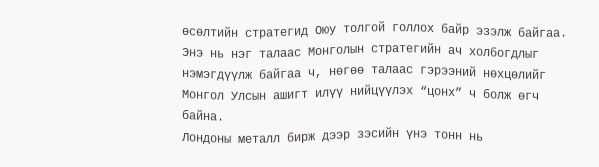өсөлтийн стратегид Оюу толгой голлох байр эзэлж байгаа. Энэ нь нэг талаас Монголын стратегийн ач холбогдлыг нэмэгдүүлж байгаа ч, нөгөө талаас гэрээний нөхцөлийг Монгол Улсын ашигт илүү нийцүүлэх “цонх” ч болж өгч байна.
Лондоны металл бирж дээр зэсийн үнэ тонн нь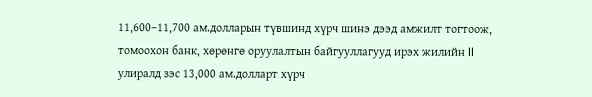11,600–11,700 ам.долларын түвшинд хүрч шинэ дээд амжилт тогтоож, томоохон банк, хөрөнгө оруулалтын байгууллагууд ирэх жилийн II улиралд зэс 13,000 ам.долларт хүрч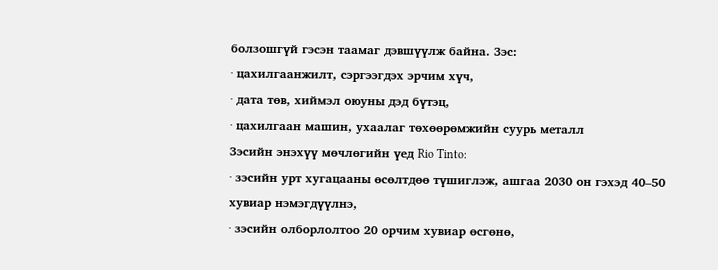болзошгүй гэсэн таамаг дэвшүүлж байна. Зэс:
· цахилгаанжилт, сэргээгдэх эрчим хүч,
· дата төв, хиймэл оюуны дэд бүтэц,
· цахилгаан машин, ухаалаг төхөөрөмжийн суурь металл
Зэсийн энэхүү мөчлөгийн үед Rio Tinto:
· зэсийн урт хугацааны өсөлтдөө түшиглэж, ашгаа 2030 он гэхэд 40–50 хувиар нэмэгдүүлнэ,
· зэсийн олборлолтоо 20 орчим хувиар өсгөнө,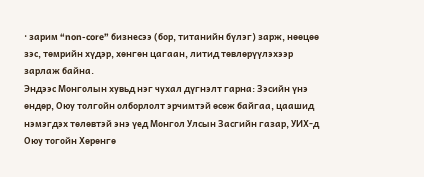· зарим “non-core” бизнесээ (бор, титанийн бүлэг) зарж, нөөцөө зэс, төмрийн хүдэр, хөнгөн цагаан, литид төвлөрүүлэхээр зарлаж байна.
Эндээс Монголын хувьд нэг чухал дүгнэлт гарна: Зэсийн үнэ өндөр, Оюу толгойн олборлолт эрчимтэй өсөж байгаа, цаашид нэмэгдэх төлөвтэй энэ үед Монгол Улсын Засгийн газар, УИХ-д Оюу тогойн Хөрөнгө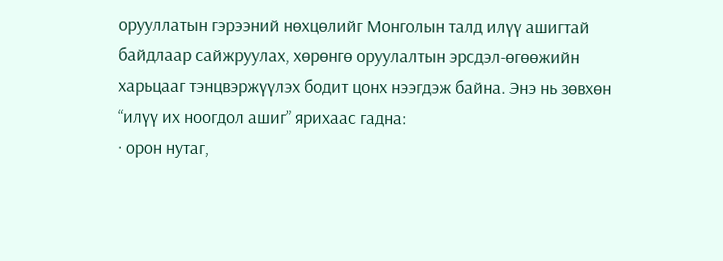орууллатын гэрээний нөхцөлийг Монголын талд илүү ашигтай байдлаар сайжруулах, хөрөнгө оруулалтын эрсдэл-өгөөжийн харьцааг тэнцвэржүүлэх бодит цонх нээгдэж байна. Энэ нь зөвхөн “илүү их ноогдол ашиг” ярихаас гадна:
· орон нутаг,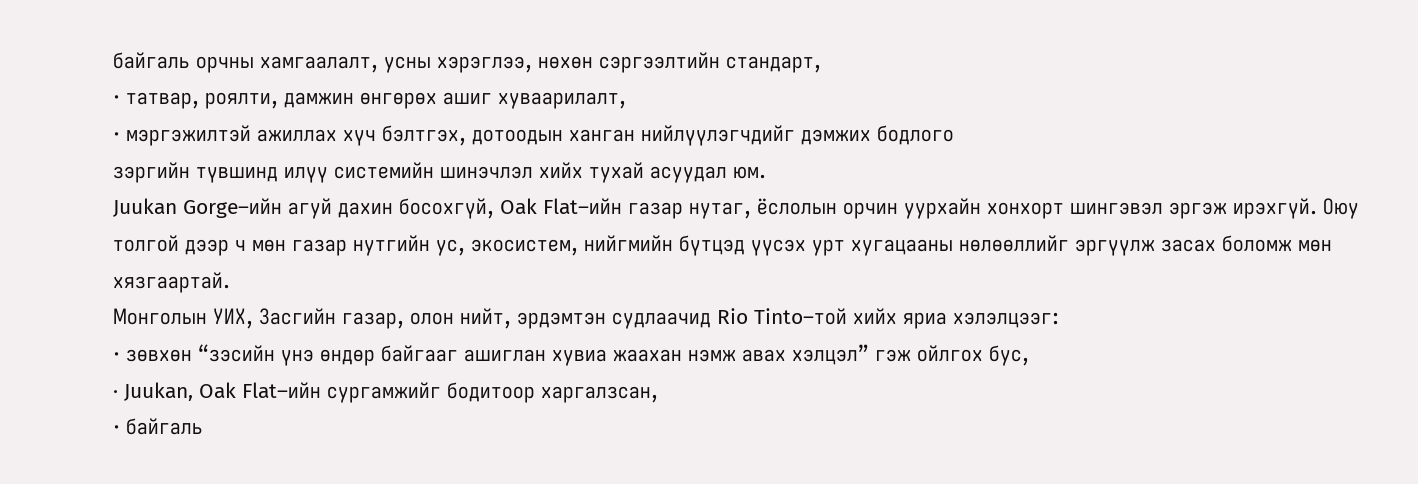байгаль орчны хамгаалалт, усны хэрэглээ, нөхөн сэргээлтийн стандарт,
· татвар, роялти, дамжин өнгөрөх ашиг хуваарилалт,
· мэргэжилтэй ажиллах хүч бэлтгэх, дотоодын ханган нийлүүлэгчдийг дэмжих бодлого
зэргийн түвшинд илүү системийн шинэчлэл хийх тухай асуудал юм.
Juukan Gorge–ийн агуй дахин босохгүй, Oak Flat–ийн газар нутаг, ёслолын орчин уурхайн хонхорт шингэвэл эргэж ирэхгүй. Оюу толгой дээр ч мөн газар нутгийн ус, экосистем, нийгмийн бүтцэд үүсэх урт хугацааны нөлөөллийг эргүүлж засах боломж мөн хязгаартай.
Монголын УИХ, Засгийн газар, олон нийт, эрдэмтэн судлаачид Rio Tinto–той хийх яриа хэлэлцээг:
· зөвхөн “зэсийн үнэ өндөр байгааг ашиглан хувиа жаахан нэмж авах хэлцэл” гэж ойлгох бус,
· Juukan, Oak Flat–ийн сургамжийг бодитоор харгалзсан,
· байгаль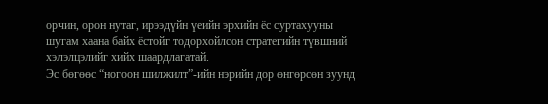орчин, орон нутаг, ирээдүйн үеийн эрхийн ёс суртахууны шугам хаана байх ёстойг тодорхойлсон стратегийн түвшний хэлэлцэлийг хийх шаардлагатай.
Эс бөгөөс “ногоон шилжилт”-ийн нэрийн дор өнгөрсөн зуунд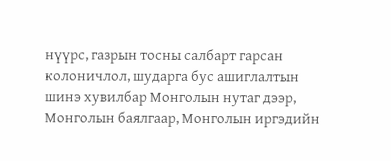нүүрс, газрын тосны салбарт гарсан колоничлол, шударга бус ашиглалтын шинэ хувилбар Монголын нутаг дээр, Монголын баялгаар, Монголын иргэдийн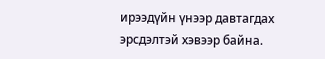ирээдүйн үнээр давтагдах эрсдэлтэй хэвээр байна.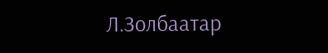Л.Золбаатар